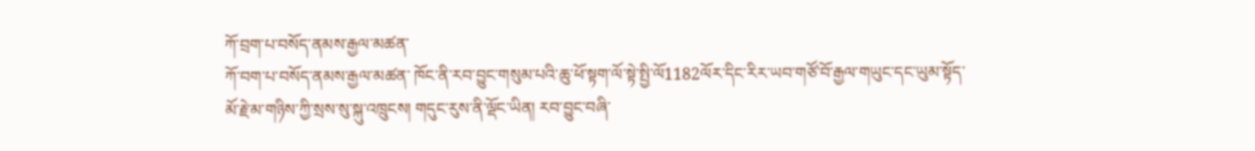ཀོ་བྲག་པ་བསོད་ནམས་རྒྱལ་མཚན་
ཀོ་བག་པ་བསོད་ནམས་རྒྱལ་མཚན་ ཁོང་ནི་རབ་བྱུང་གསུམ་པའི་ཆུ་ཕོ་སྟག་ལོ་སྟེ་སྤྱི་ལོ1182ལོར་དིང་རིར་ཡབ་གཙོ་བོ་རྒྱལ་གཡུང་དང་ཡུམ་སྟོད་མོ་རྗེ་མ་གཉིས་ཀྱི་སྲས་སུ་སྐུ་འཁྲུངས། གདུང་རུས་ནི་ལྡོང་ཡིན། རབ་བྱུང་བཞི་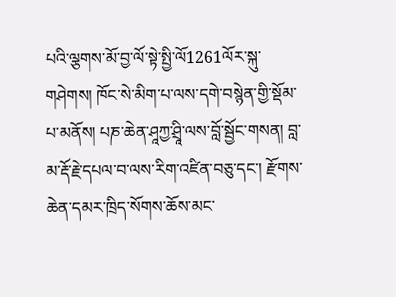པའི་ལྕགས་མོ་བྱ་ལོ་སྟེ་སྤྱི་ལོ1261ལོར་སྐུ་གཤེགས། ཁོང་སེ་མིག་པ་ལས་དགེ་བསྙེན་གྱི་སྡོམ་པ་མནོས། པཎ་ཆེན་ཤཱཀྱ་ཤྲཱི་ལས་བློ་སྦྱོང་གསན། བླ་མ་རྡོ་རྗེ་དཔལ་བ་ལས་རིག་འཛིན་བཅུ་དང་། རྫོགས་ཆེན་དམར་ཁྲིད་སོགས་ཆོས་མང་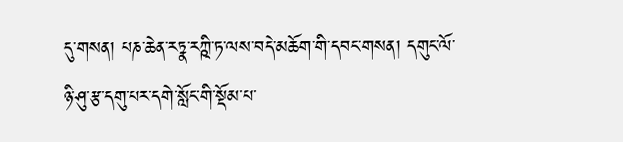དུ་གསན། པཎ་ཆེན་རཏྣ་རཀྵི་ཏ་ལས་བདེ་མཆོག་གི་དབང་གསན། དགུང་ལོ་ཉི་ཤུ་རྩ་དགུ་པར་དགེ་སློང་གི་སྡོམ་པ་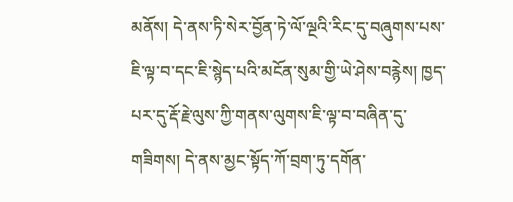མནོས། དེ་ནས་ཏི་སེར་བྱོན་ཏེ་ལོ་ལྔའི་རིང་དུ་བཞུགས་པས་ཇི་ལྟ་བ་དང་ཇི་སྙེད་པའི་མངོན་སུམ་གྱི་ཡེ་ཤེས་བརྙེས། ཁྱད་པར་དུ་རྡོ་རྗེ་ལུས་ཀྱི་གནས་ལུགས་ཇི་ལྟ་བ་བཞིན་དུ་གཟིགས། དེ་ནས་མྱང་སྟོད་ཀོ་བྲག་ཏུ་དགོན་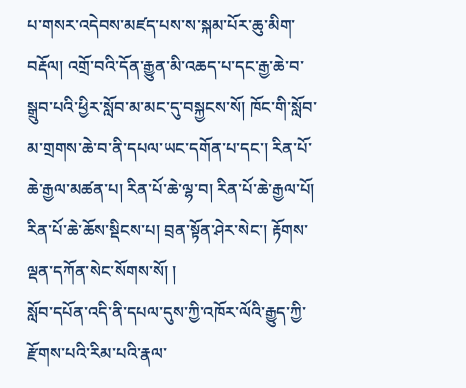པ་གསར་འདེབས་མཛད་པས་ས་སྐམ་པོར་ཆུ་མིག་བརྡོལ། འགྲོ་བའི་དོན་རྒྱུན་མི་འཆད་པ་དང་རྒྱ་ཆེ་བ་སྒྲུབ་པའི་ཕྱིར་སློབ་མ་མང་དུ་བསྐྱངས་སོ། ཁོང་གི་སློབ་མ་གྲགས་ཆེ་བ་ནི་དཔལ་ཡང་དགོན་པ་དང་། རིན་པོ་ཆེ་རྒྱལ་མཚན་པ། རིན་པོ་ཆེ་ལྷ་བ། རིན་པོ་ཆེ་རྒྱལ་པོ། རིན་པོ་ཆེ་ཆོས་སྡིངས་པ། བྲན་སྟོན་ཤེར་སེང་། རྟོགས་ལྡན་དཀོན་སེང་སོགས་སོ། །
སློབ་དཔོན་འདི་ནི་དཔལ་དུས་ཀྱི་འཁོར་ལོའི་རྒྱུད་ཀྱི་རྫོགས་པའི་རིམ་པའི་རྣལ་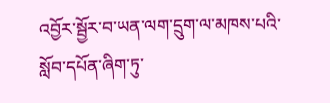འབྱོར་སྦྱོར་བ་ཡན་ལག་དྲུག་ལ་མཁས་པའི་སློབ་དཔོན་ཞིག་ཏུ་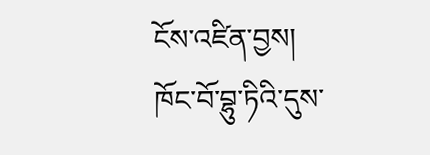ངོས་འཛིན་བྱས། ཁོང་བོ་བྷུ་ཏིའི་དུས་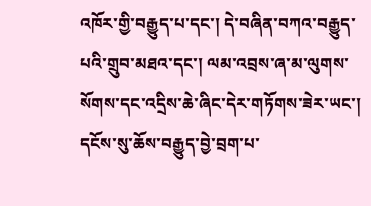འཁོར་གྱི་བརྒྱུད་པ་དང་། དེ་བཞིན་བཀའ་བརྒྱུད་པའི་གྲུབ་མཐའ་དང་། ལམ་འབྲས་ཞ་མ་ལུགས་སོགས་དང་འདྲིས་ཆེ་ཞིང་དེར་གཏོགས་ཟེར་ཡང་། དངོས་སུ་ཆོས་བརྒྱུད་བྱེ་བྲག་པ་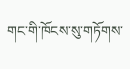གང་གི་ཁོངས་སུ་གཏོགས་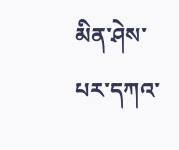མིན་ཤེས་པར་དཀའ་